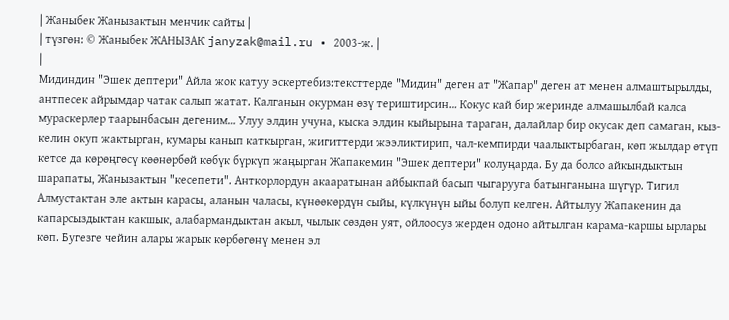| Жаныбек Жанызактын менчик сайты |
| түзгөн: © Жаныбек ЖАНЫЗАК janyzak@mail.ru • 2003-ж. |
|
Мидиндин "Эшек дептери" Айла жок катуу эскертебиз:тексттерде "Мидин" деген ат "Жапар" деген ат менен алмаштырылды, антпесек айрымдар чатак салып жатат. Калганын окурман өзү териштирсин… Кокус кай бир жеринде алмашылбай калса мураскерлер таарынбасын дегеним… Улуу элдин учуна, кыска элдин кыйырына тараган, далайлар бир окусак деп самаган, кыз-келин окуп жактырган, кумары канып каткырган, жигиттерди жээликтирип, чал-кемпирди чаалыктырбаган, көп жылдар өтүп кетсе да көрөңгөсү көөнөрбөй көбүк бүркүп жаңырган Жапакемин "Эшек дептери" колуңарда. Бу да болсо айкындыктын шарапаты, Жанызактын "кесепети". Анткорлордун акааратынан айбыкпай басып чыгарууга батынганына шүгүр. Тигил Алмустактан эле актын карасы, аланын чаласы, күнөөкөрдүн сыйы, күлкүнүн ыйы болуп келген. Айтылуу Жапакенин да капарсыздыктан какшык, алабармандыктан акыл, чылык сөздөн уят, ойлоосуз жерден одоно айтылган карама-каршы ырлары көп. Бугезге чейин алары жарык көрбөгөнү менен эл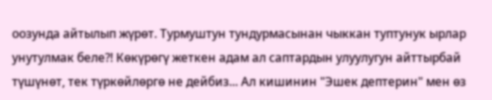оозунда айтылып жүрөт. Турмуштун тундурмасынан чыккан туптунук ырлар унутулмак беле?! Көкүрөгү жеткен адам ал саптардын улуулугун айттырбай түшүнөт, тек түркөйлөргө не дейбиз... Ал кишинин "Эшек дептерин" мен өз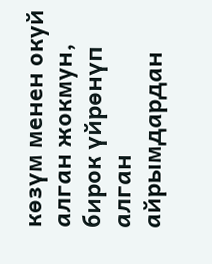көзүм менен окуй алган жокмун, бирок үйрөнүп алган айрымдардан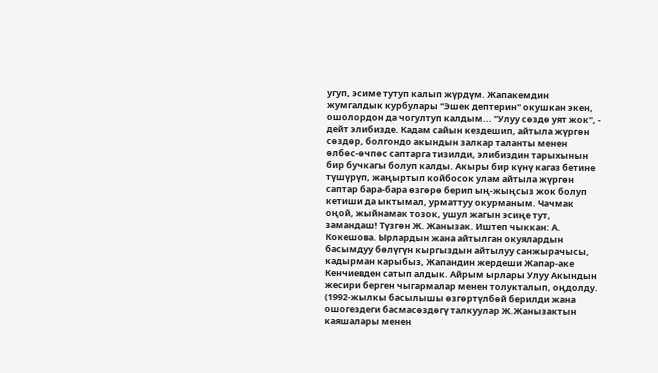угуп, эсиме тутуп калып жүрдүм. Жапакемдин жумгалдык курбулары "Эшек дептерин" окушкан экен, ошолордон да чогултуп калдым... "Улуу сөздө уят жок", - дейт элибизде. Кадам сайын кездешип, айтыла жүргөн сөздөр, болгондо акындын залкар таланты менен өлбөс-өчпөс саптарга тизилди, элибиздин тарыхынын бир бучкагы болуп калды. Акыры бир күнү кагаз бетине түшүрүп, жаңыртып койбосок улам айтыла жүргөн саптар бара-бара өзгөрө берип ың-жыңсыз жок болуп кетиши да ыктымал, урматтуу окурманым. Чачмак оңой, жыйнамак тозок, ушул жагын эсиңе тут, замандаш! Түзгөн Ж. Жанызак. Иштеп чыккан: А. Кокешова. Ырлардын жана айтылган окуялардын басымдуу бөлүгүн кыргыздын айтылуу санжырачысы, кадырман карыбыз, Жапандин жердеши Жапар-аке Кенчиевден сатып алдык. Айрым ырлары Улуу Акындын жесири берген чыгармалар менен толукталып, оңдолду. (1992-жылкы басылышы өзгөртүлбөй берилди жана ошогездеги басмасөздөгү талкуулар Ж.Жанызактын каяшалары менен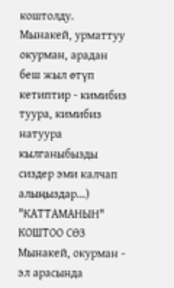коштолду. Мынакей, урматтуу окурман, арадан беш жыл өтүп кетиптир - кимибиз туура, кимибиз натуура кылганыбызды сиздер эми калчап алыңыздар...) "КАТТАМАНЫН" КОШТОО СӨЗ Мынакей, окурман - эл арасында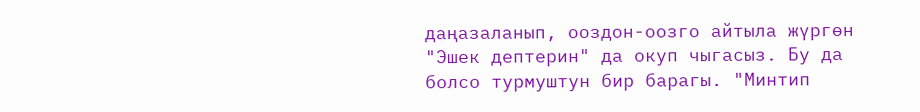даңазаланып, ооздон-оозго айтыла жүргөн "Эшек дептерин" да окуп чыгасыз. Бу да болсо турмуштун бир барагы. "Минтип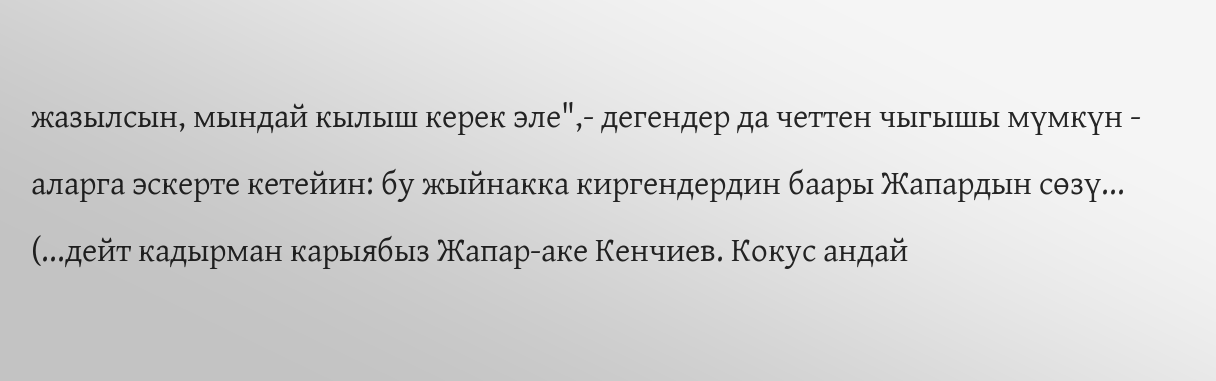жазылсын, мындай кылыш керек эле",- дегендер да четтен чыгышы мүмкүн - аларга эскерте кетейин: бу жыйнакка киргендердин баары Жапардын сөзү... (...дейт кадырман карыябыз Жапар-аке Кенчиев. Кокус андай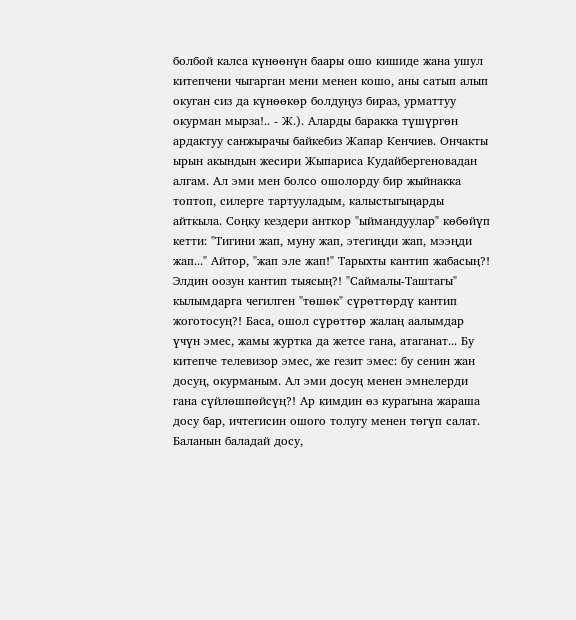болбой калса күнөөнүн баары ошо кишиде жана ушул китепчени чыгарган мени менен кошо, аны сатып алып окуган сиз да күнөөкөр болдуңуз бираз, урматтуу окурман мырза!.. - Ж.). Аларды баракка түшүргөн ардактуу санжырачы байкебиз Жапар Кенчиев. Ончакты ырын акындын жесири Жыпариса Кудайбергеновадан алгам. Ал эми мен болсо ошолорду бир жыйнакка топтоп, силерге тартууладым, калыстыгыңарды айткыла. Соңку кездери анткор "ыймандуулар" көбөйүп кетти: "Тигини жап, муну жап, этегиңди жап, мээңди жап..." Айтор, "жап эле жап!" Тарыхты кантип жабасың?! Элдин оозун кантип тыясың?! "Саймалы-Таштагы" кылымдарга чегилген "төшөк" сүрөттөрдү кантип жоготосуң?! Баса, ошол сүрөттөр жалаң аалымдар үчүн эмес, жамы журтка да жетсе гана, атаганат... Бу китепче телевизор эмес, же гезит эмес: бу сенин жан досуң, окурманым. Ал эми досуң менен эмнелерди гана сүйлөшпөйсүң?! Ар кимдин өз курагына жараша досу бар, ичтегисин ошого толугу менен төгүп салат. Баланын баладай досу,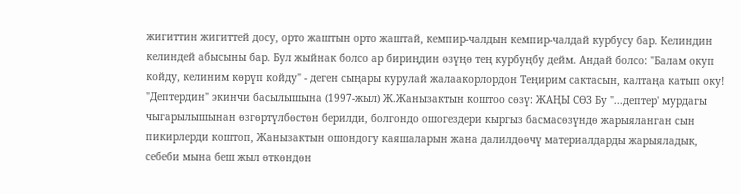жигиттин жигиттей досу, орто жаштын орто жаштай, кемпир-чалдын кемпир-чалдай курбусу бар. Келиндин келиндей абысыны бар. Бул жыйнак болсо ар бириңдин өзүңө тең курбуңбу дейм. Андай болсо: "Балам окуп койду, келиним көрүп койду" - деген сыңары курулай жалаакорлордон Теңирим сактасын, калтаңа катып оку! "Дептердин" экинчи басылышына (1997-жыл) Ж.Жанызактын коштоо сөзү: ЖАҢЫ СӨЗ Бу "...дептер' мурдагы чыгарылышынан өзгөртүлбөстөн берилди, болгондо ошогездери кыргыз басмасөзүндө жарыяланган сын пикирлерди коштоп, Жанызактын ошондогу каяшаларын жана далилдөөчү материалдарды жарыяладык, себеби мына беш жыл өткөндөн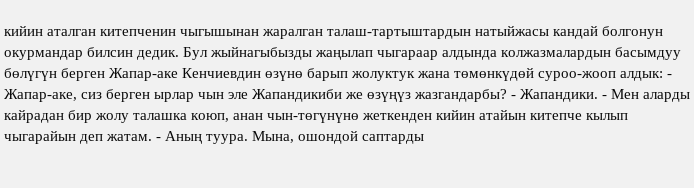кийин аталган китепченин чыгышынан жаралган талаш-тартыштардын натыйжасы кандай болгонун окурмандар билсин дедик. Бул жыйнагыбызды жаңылап чыгараар алдында колжазмалардын басымдуу бөлүгүн берген Жапар-аке Кенчиевдин өзүнө барып жолуктук жана төмөнкүдөй суроо-жооп алдык: - Жапар-аке, сиз берген ырлар чын эле Жапандикиби же өзүңүз жазгандарбы? - Жапандики. - Мен аларды кайрадан бир жолу талашка коюп, анан чын-төгүнүнө жеткенден кийин атайын китепче кылып чыгарайын деп жатам. - Аның туура. Мына, ошондой саптарды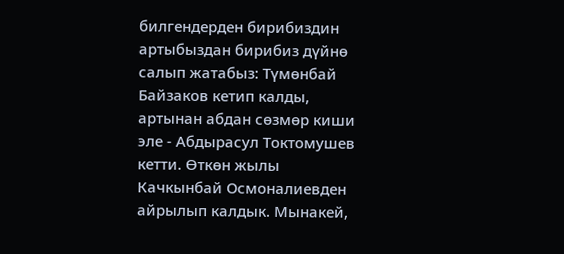билгендерден бирибиздин артыбыздан бирибиз дүйнө салып жатабыз: Түмөнбай Байзаков кетип калды, артынан абдан сөзмөр киши эле - Абдырасул Токтомушев кетти. Өткөн жылы Качкынбай Осмоналиевден айрылып калдык. Мынакей,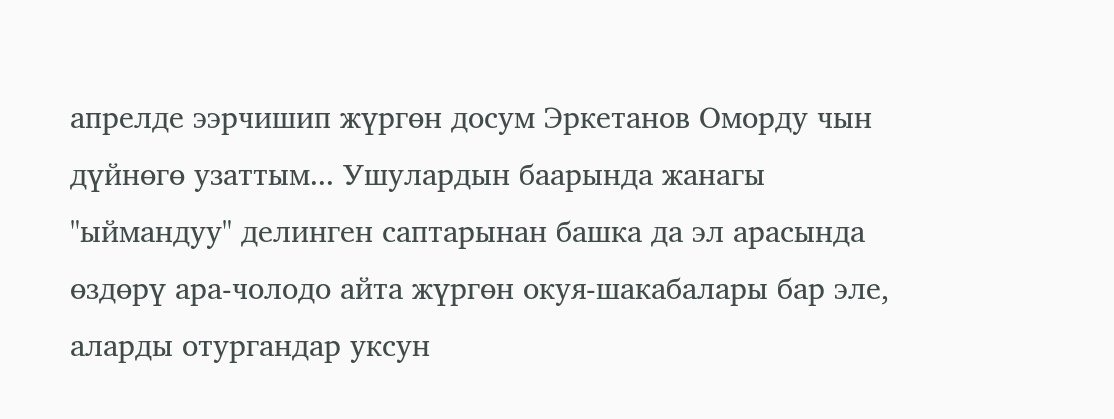апрелде ээрчишип жүргөн досум Эркетанов Оморду чын дүйнөгө узаттым... Ушулардын баарында жанагы "ыймандуу" делинген саптарынан башка да эл арасында өздөрү ара-чолодо айта жүргөн окуя-шакабалары бар эле, аларды отургандар уксун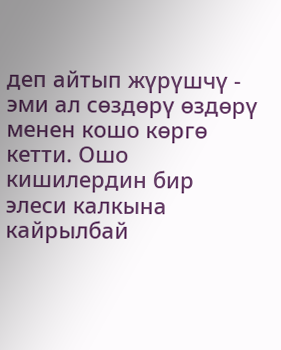деп айтып жүрүшчү - эми ал сөздөрү өздөрү менен кошо көргө кетти. Ошо кишилердин бир элеси калкына кайрылбай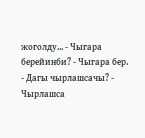жоголду... - Чыгара берейинби? - Чыгара бер. - Дагы чырлашсачы? - Чырлашса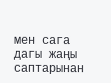мен сага дагы жаңы саптарынан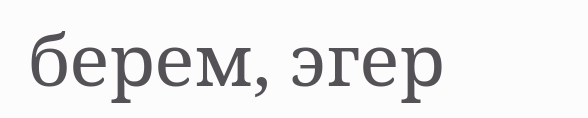берем, эгер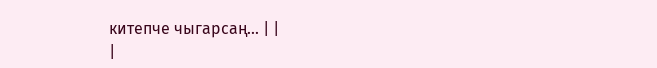китепче чыгарсаң... | |
|